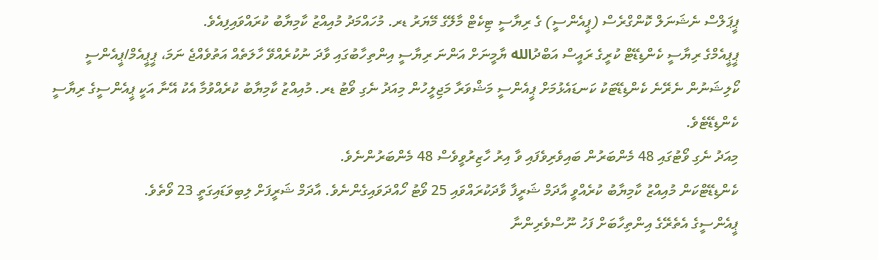ޕީޕަލްސް ނެޝަނަލް ކޮންގްރެސް (ޕީއެންސީ) ގެ ރިޔާސީ ޓިކެޓް މާލޭގެ މޭޔަރު ޑރ. މުހައްމަދު މުއިއްޒު ކާމިޔާބު ކުރައްވައިފިއެވެ.
ޕީޕީއެމްގެ ރިޔާސީ ކެންޑިޑޭޓް ކުރީގެ ރައީސް އަބްދުالله ޔާމީނަށް އަންނަ ރިޔާސީ އިންތިހާބުގައި ވާދަ ނުކުރެއްވޭ ހާލަތެއް އަތުވެއްޖެ ނަމަ، ޕީޕީއެމް/ޕީއެންސީ ކޯލިޝަނުން ނެރޭނެ ކެންޑިޑޭޓަކު ކަނޑައެޅުމަށް ޕީއެންސީ މަޝްވަރާ މަޖިލީހުން މިއަދު ނެގި ވޯޓު ޑރ. މުއިއްޒު ކާމިޔާބު ކުރެއްވުމާ އެކު އޭނާ އަކީ ޕީއެންސީގެ ރިޔާސީ ކެންޑިޑޭޓެވެ.
މިއަދު ނެގި ވޯޓުގައި 48 މެންބަރުން ބައިވެރިވެފައި ވާ އިރު ހާޒިރުވީވެސް 48 މެންބަރުންނެވެ.
ކެންޑިޑޭޓްކަން މުއިއްޒު ކާމިޔާބު ކުރެއްވީ އާދަމް ޝަރީފާ ވާދަކުރައްވައި 25 ވޯޓު ހޯއްދަވައިގެންނެވެ. އާދަމް ޝަރީފަށް ލިބިވަޑައިގަތީ 23 ވޯތެވެ.
ޕީއެންސީގެ އެތެރޭގެ އިންތިހާބަށް ފަހު ނޫސްވެރިންނާ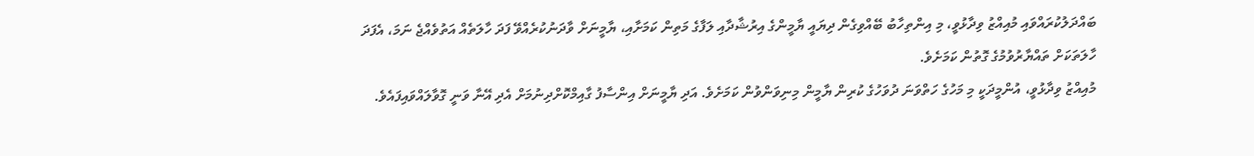ބައްދަލުކުރައްވައި މުއިއްޒު ވިދާޅުވީ، މި އިންތިހާބު ބޭއްވިގެން ދިޔައީ ޔާމީންގެ އިރުޝާދާއި ލަފާގެ މަތިން ކަމަށާއި، ޔާމީނަށް ވާދަނުކުރެއްވޭ ފަދަ ހާލަތެއް އަތުވެއްޖެ ނަމަ، އެފަދަ ހާލަތަކަށް ތައްޔާރުވުމުގެ ގޮތުން ކަމަށެވެ.
މުއިއްޒު ވިދާޅުވީ، އުންމީދަކީ މި މަހުގެ ހަތްވަނަ ދުވަހުގެ ކުރިން ޔާމީން މިނިވަންވުން ކަމަށެވެ. އަދި ޔާމީނަށް އިންސާފު ގާއިމްކޮށްދިނުމަށް އެދި އޭނާ ވަނީ ގޮވާލައްވައިފައެވެ.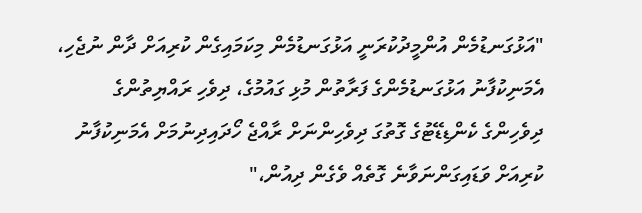"އަޅުގަނޑުމެން އުންމީދުކުރަނީ އަޅުގަނޑުމެން މިކަމައިގެން ކުރިއަށް ދާން ނުޖެހި، އެމަނިކުފާނު އަޅުގަނޑުމެންގެ ފަރާތުން މުޅި ގައުމުގެ، ދިވެހި ރައްޔިތުންގެ ދިވެހިންގެ ކެންޑިޑޭޓުގެ ގޮތުގަ ދިވެހިންނަށް ރާއްޖެ ހޯދައިދިނުމަށް އެމަނިކުފާނު ކުރިއަށް ވަޑައިގަންނަވާނެ ގޮތެއް ވެގެން ދިއުން،"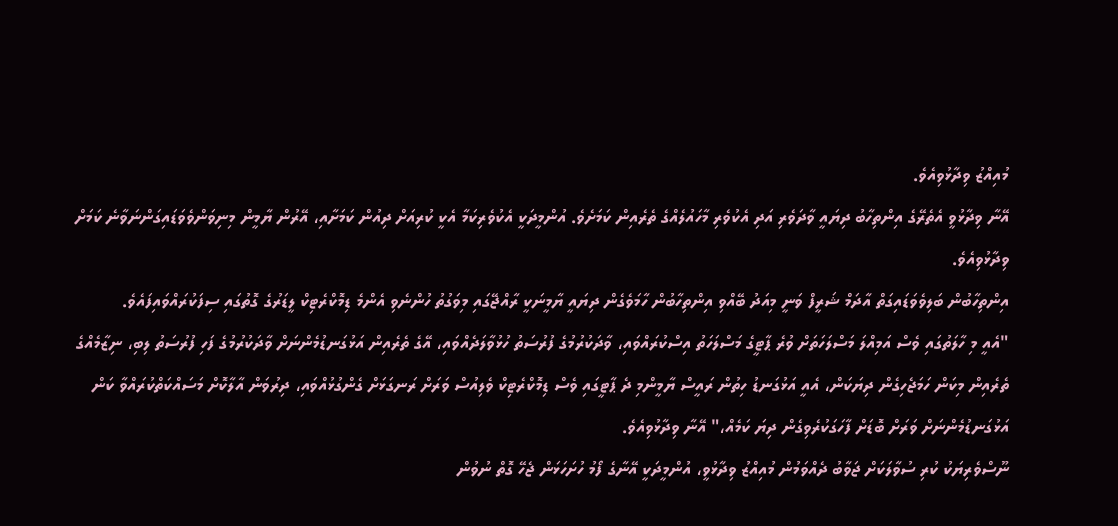މުއިއްޒު ވިދާޅުވިއެވެ.
އޭނާ ވިދާޅުވީ އެތެރޭގެ އިންތިހާބު ދިޔައީ ވާދަވެރި އަދި އެކުވެރި މާހައުލެއްގެ ތެރެއިން ކަމަށެވެ. އުންމީދަކީ އެކުވެރިކަމާ އެކީ ކުރިއަށް ދިއުން ކަމަށާއި، އޭރުން ޔާމީން މިނިވަންވެވަޑައިގަންނަވާނެ ކަމަށް ވިދާޅުވިއެވެ.
އިންތިހާބުން ބަލިވެވަޑައިގަތް އާދަމް ޝަރީފް ވަނީ މިއަދު ބޭއްވި އިންތިހާބުން ހާމަވެގެން ދިޔައީ ޔާމީނަކީ ރާއްޖޭގައި މިވަގުތު ހުންނެވި އެންމެ ޑިމޮކްރެޓިކް ލީޑަރުގެ ގޮތުގައި ސިފަކުރައްވައިފައެވެ.
"އެއީ މި ހާލަތުގައި ވެސް އަމިއްލަ މަސްލަހަތަށް ވުރެ ޕާޓީގެ މަސްލަހަތު އިސްކުރައްވައި، ވާދަކުރުމުގެ ފުރުސަތު ހުޅުވާލަދެއްވައި، އޭގެ ތެރެއިން އަޅުގަނޑުމެންނަށް ވާދަކުރުމުގެ ފަހި ފުރުސަތު ލިބި، ނިޒާމެއްގެ ތެރެއިން މިކަން ހަމަޖެހިގެން ދިޔަކަން، އެއީ އަޅުގަނޑު ހިތުން ރައީސް ޔާމީންމި ދެ ޕާޓީގައި ވެސް ޑިމޮކްރެޓިކް ވެލިއުސް ވަރަށް ރަނގަޅަށް ގެންގުޅުއްވައި، ދިރުވަން އާލާކޮށް މަސައްކަތްކުރައްވާ ކަން އަޅުގަނޑުމެންނަށް ވަރަށް ބޮޑަށް ފާހަގަކުރެވިގެން ދިޔަ ކަމެއް،" އޭނާ ވިދާޅުވިއެވެ.
ނޫސްވެރިޔަކު ކުރި ސުވާލަކަށް ޖަވާބު ދެއްވަމުން މުއިއްޒު ވިދާޅުވީ، އުންމީދަކީ އޭނާގެ ފޯމު ހުށަހަޅަން ޖެހޭ ގޮތް ނުވުން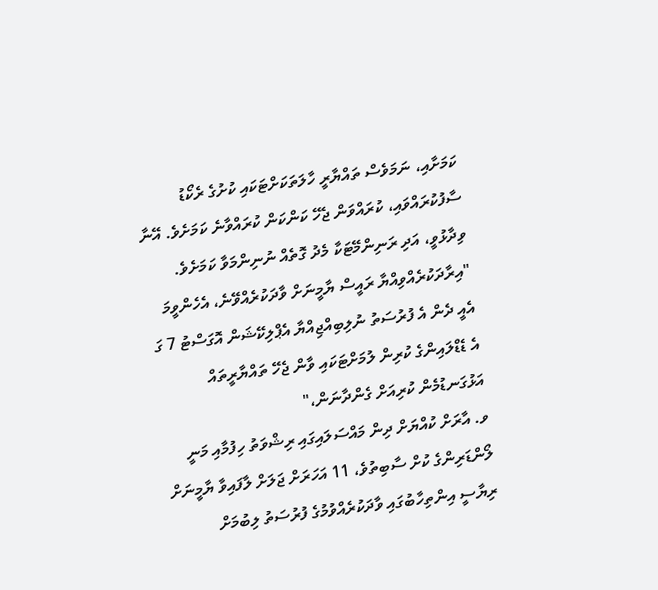ކަމަށާއި، ނަމަވެސް ތައްޔާރީ ހާލަތަކަށްޓަކައި ކުށުގެ ރެކޯޑު ސާފުކުރައްވައި، ކުރައްވަން ޖެހޭ ކަންކަން ކުރައްވާނެ ކަމަށެވެ. އޭނާ ވިދާޅުވީ، އަދި ރަނިންމޭޓަކާ މެދު ގޮތެއް ނުނިންމަވާ ކަމަށެވެ.
"އިރާދަކުރެއްވިއްޔާ ރައީސް ޔާމީނަށް ވާދަކުރެއްވޭނެ، އެހެންވީމަ އެއީ ދެން އެ ފުރުސަތު ނުލިބިއްޖިއްޔާ އެޕްލިކޭޝަން އޮގަސްޓު 7 ގަ އެ ޑެޑްލައިންގެ ކުރިން ލުމަށްޓަކައި ވާން ޖެހޭ ތައްޔާރީތައް އަޅުގަނޑުމެން ކުރިއަށް ގެންދާނަން،"
ވ. އާރަށް ކުއްޔަށް ދިން މައްސަލައިގައި ރިޝްވަތު ހިފުމާއި މަނީ ލޯންޑަރިންގެ ކުށް ސާބިތުވެ، 11 އަހަރަށް ޖަލަށް ލާފައިވާ ޔާމީނަށް ރިޔާސީ އިންތިހާބުގައި ވާދަކުރެއްވުމުގެ ފުރުސަތު ލިބުމަށް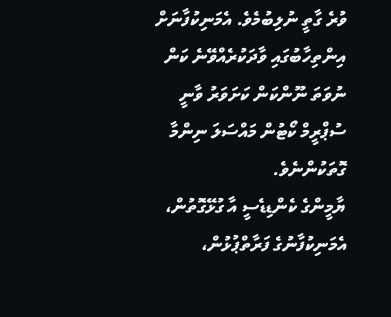ވުރެ ގާތީ ނުލިބުމެވެ. އެމަނިކުފާނަށް އިންތިހާބުގައި ވާދަކުރެއްވޭނެ ކަން ނުވަތަ ނޫންކަން ކަށަވަރު ވާނީ ސުޕްރީމް ކޯޓުން މައްސަލަ ނިންމާ ގޮތަކުންނެވެ.
ޔާމީންގެ ކެންޑިޑެސީ އާ ގުޅޭގޮތުން، އެމަނިކުފާނުގެ ފަރާތްޕުޅުން،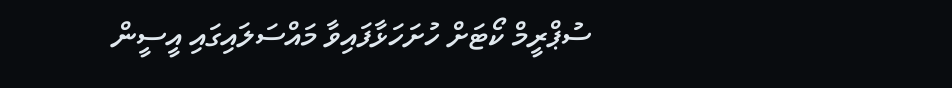ސުޕްރީމް ކޯޓަށް ހުށަހަޅާފައިވާ މައްސަލައިގައި އީސީން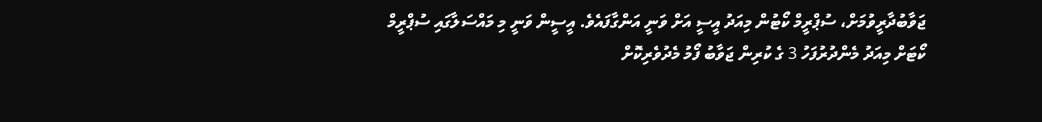ޖަވާބުދާރީވުމަށް، ސުޕްރީމް ކޯޓުން މިއަދު އީސީ އަށް ވަނީ އަންގާފައެވެ. އީސީން ވަނީ މި މައްސަލާގައި ސުޕްރީމް ކޯޓަށް މިއަދު މެންދުރުފަހު 3 ގެ ކުރިން ޖަވާބު ފޯމު މެދުވެރިކޮށް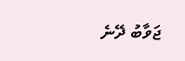ޖަވާބު ދޭނެ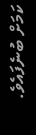ކަމަށް ބުނެފައެވެ.